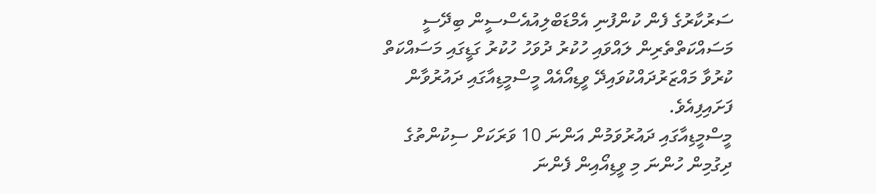ސަރުކާރުގެ ފެން ކުންފުނި އެމްޑަބްލިއުއެސްސީން ބިދޭސީ މަސައްކަތްތެރިން ލައްވައި ހުކުރު ދުވަހު ހުކުރު ގަޑީގައި މަސައްކަތް ކުރުވާ މައްޒަރުދައްކުވައިދޭ ވީޑިއޯއެއް މީސްމީޑިއާގައި ދައުރުވާން ފަށައިފިއެވެ.
މީސްމީޑިއާގައި ދައުރުވަމުން އަންނަ 10 ވަރަކަށް ސިކުންތުގެ ދިގުމިން ހުންނަ މި ވީޑިއޯއިން ފެންނަ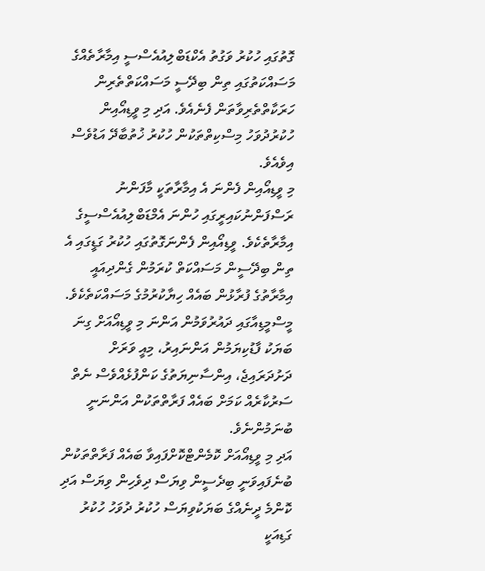ގޮތުގައި ހުކުރު ވަގުތު އެކްޑަބްލިއުއެސްސީ އިމާރާތެއްގެ މަސައްކަތުގައި ތިން ބިދޭސީ މަސައްކަތްތެރިން ހަރަކާތްތެރިވާތަން ފެނެއެވެ. އަދި މި ވީޑިއޯއިން ހުކުރުދުވަހު މިސްކިތްތަކުން ހުކުރު ޚުތުބާދޭ އަޑުވެސް އިވެއެވެ.
މި ވީޑިއޯއިން ފެންނަ އެ އިމާރާތަކީ މާފަންނު ރަސްފަންނުކައިރީގައި ހުންނަ އެމްޑަބްލިއުއެސްސީގެ އިމާރާތެކެވެ. ވީޑިއޯއިން ފެންނަގޮތުގައި ހުކުރު ގަޑީގައި އެ ތިން ބިދޭސީން މަސައްކަތް ކުރަމުން ގެންދިއައީ އިމާރާތުގެ ފުރާޅުން ބައެއް ހިޔާކުރުމުގެ މަސައްކަތެކެވެ.
މީސްމީޑިއާގައި ދައުރުވަމުން އަންނަ މި ވީޑިއޯއަށް ގިނަ ބަޔަކު ފާޑުކިޔަމުން އަންނައިރު، މިއީ ވަރަށް ދަށުދަރައިޖެ، އިންސާނިޔަތުގެ ކަންފުޅެއްވެސް ނެތް ސަރުކާރެއް ކަމަށް ބައެއް ފަރާތްތަކުން އަންނަނީ ބުނަމުންނެވެ.
އަދި މި ވީޑިއޯއަށް ކޮމެންޓްކޮށްފައިވާ ބައެއް ފަރާތްތަކުން ބުނެފައިވަނީ ބިދެސީން ވިޔަސް ދިވެހިން ވިޔަސް އަދި ކޮންމެ ދީނެއްގެ ބަޔަކުވިޔަސް ހުކުރު ދުވަހު ހުކުރު ގަޑިއަކީ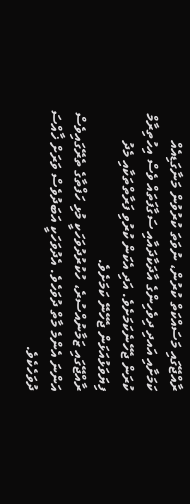ރާއްޖޭގައި މަސައްކަތް ކުރުން، ނުވަތަ ކުރުވުން މަނާގަޑިއެއް ކަމަށާއި އައދި ދިވެހިންގެ އާދަކާދައާއި ސަގާފަތައް ވެސް އިހުތިރާމް ކުރަން ޖެހޭނެކަމަށެވެ. އަދި އެކަން ކުރުވި ފަރާތްތަކާއި މެދު ފިޔަވަޅުއަޅަން ޖެހޭނޭ ކަމަށެވެ.
ރާއްޖޭގައި ޒަމާނުއްސުރެ، ހުކުރުދުވަހަކީ މުޅި ހަފްތާގެ ތެރޭގައިވެސް އަންނަ އެންމެ މާތް ދުވަހެވެ. އެދުވަހަކީ އަބަދުވެސް ވަރަށް ޚާއްސަ ދުވަހެކެވެ.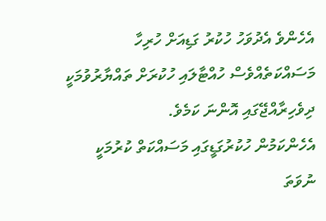އެހެންވެ އެދުވަހު ހުކުރު ގަޑިއަށް ހުރިހާ މަސައްކަތެއްވެސް ހުއްޓާލައި ހުކުރަށް ތައްޔާރުވުމަކީ ދިވެހިރާއްޖޭގައި އޮންނަ ކަމެވެ.
އެހެންކަމުން ހުކުރުގަޑީގައި މަސައްކަތް ކުރުމަކީ ނުވަތަ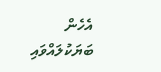އެހެން ބަޔަކުލައްވައި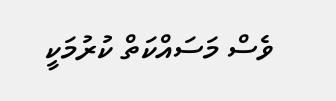ވެސް މަސައްކަތް ކުރުމަކީ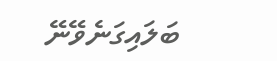ބަލައިގަނެވޭނޭ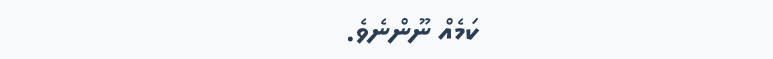ކަމެއް ނޫންނެވެ.